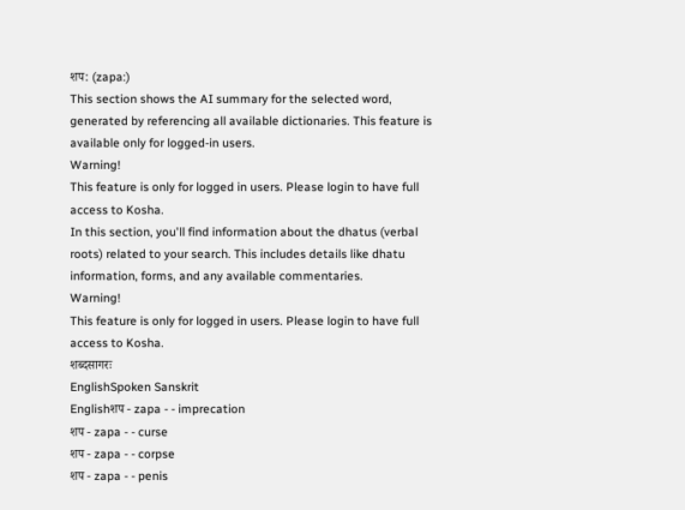शप: (zapa:)
This section shows the AI summary for the selected word, generated by referencing all available dictionaries. This feature is available only for logged-in users.
Warning!
This feature is only for logged in users. Please login to have full access to Kosha.
In this section, you'll find information about the dhatus (verbal roots) related to your search. This includes details like dhatu information, forms, and any available commentaries.
Warning!
This feature is only for logged in users. Please login to have full access to Kosha.
शब्दसागरः
EnglishSpoken Sanskrit
Englishशप - zapa - - imprecation
शप - zapa - - curse
शप - zapa - - corpse
शप - zapa - - penis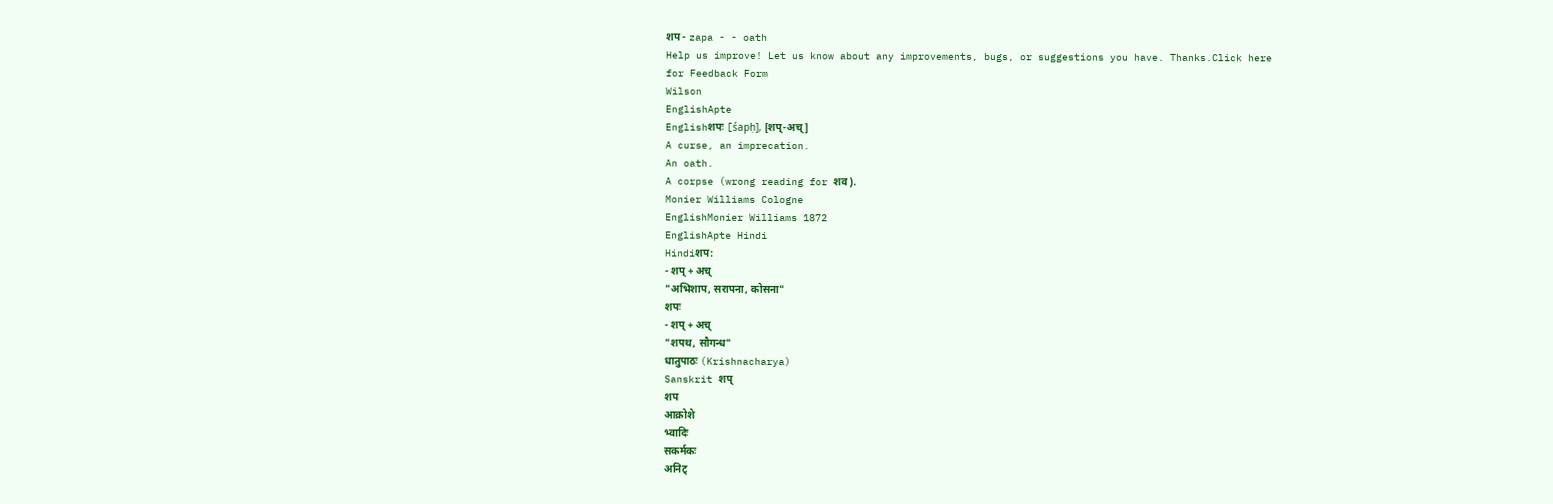शप - zapa - - oath
Help us improve! Let us know about any improvements, bugs, or suggestions you have. Thanks.Click here for Feedback Form
Wilson
EnglishApte
Englishशपः [śapḥ], [शप्-अच्]
A curse, an imprecation.
An oath.
A corpse (wrong reading for शव).
Monier Williams Cologne
EnglishMonier Williams 1872
EnglishApte Hindi
Hindiशप:
- शप् + अच्
"अभिशाप, सरापना, कोसना"
शपः
- शप् + अच्
"शपथ, सौगन्ध"
धातुपाठः (Krishnacharya)
Sanskrit शप्
शप
आक्रोशे
भ्वादिः
सकर्मकः
अनिट्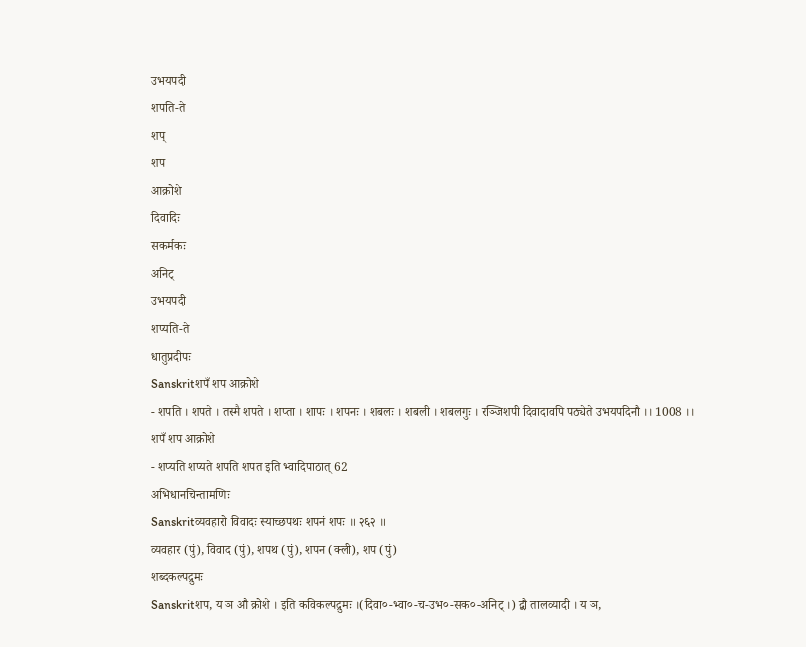उभयपदी
शपति-ते
शप्
शप
आक्रोशे
दिवादिः
सकर्मकः
अनिट्
उभयपदी
शप्यति-ते
धातुप्रदीपः
Sanskritशपँ शप आक्रोशे
- शपति । शपते । तस्मै शपते । शप्ता । शापः । शपनः । शबलः । शबली । शबलगुः । रञ्जिशपी दिवादावपि पठ्येते उभयपदिनौ ।। 1008 ।।
शपँ शप आक्रोशे
- शप्यति शप्यते शपति शपत इति भ्वादिपाठात् 62
अभिधानचिन्तामणिः
Sanskritव्यवहारो विवादः स्याच्छपथः शपनं शपः ॥ २६२ ॥
व्यवहार (पुं), विवाद (पुं), शपथ (पुं), शपन (क्ली), शप (पुं)
शब्दकल्पद्रुमः
Sanskritशप, य ञ औ क्रोशे । इति कविकल्पद्रुमः ।(दिवा०-भ्वा०-च-उभ०-सक०-अनिट् ।) द्बौ तालव्यादी । य ञ,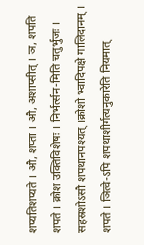शप्यतिशप्यते । औ, शप्ता । औ, अशाप्सीत् । ञ, शपति शपते । क्रोश उक्तिविशेषः । निर्भर्त्सन-मिति चतुर्भुजः । सहस्रशोऽसौ शपथानपश्यत् ।क्रोशो भ्वादिपक्षे गालिदानम् । शपते । ञित्वे-ऽपि शपथाशीर्गत्यनुकारेति नियमात्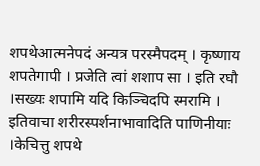शपथेआत्मनेपदं अन्यत्र परस्मैपदम् । कृष्णाय शपतेगापी । प्रजेति त्वां शशाप सा । इति रघौ ।सख्यः शपामि यदि किञ्चिदपि स्मरामि । इतिवाचा शरीरस्पर्शनाभावादिति पाणिनीयाः ।केचित्तु शपथे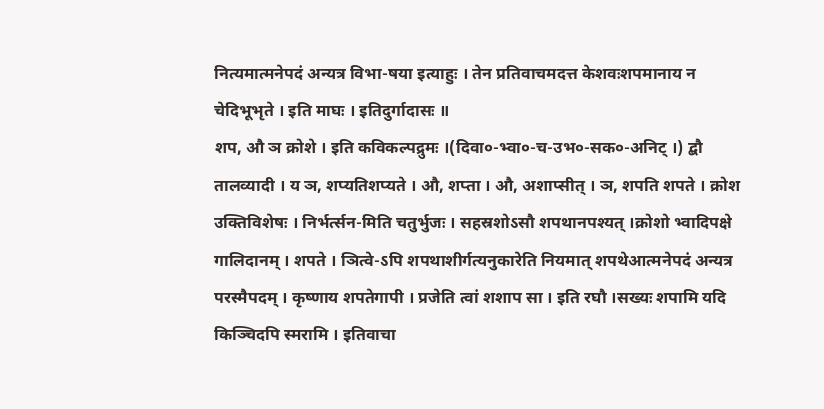नित्यमात्मनेपदं अन्यत्र विभा-षया इत्याहुः । तेन प्रतिवाचमदत्त केशवःशपमानाय न चेदिभूभृते । इति माघः । इतिदुर्गादासः ॥
शप, औ ञ क्रोशे । इति कविकल्पद्रुमः ।(दिवा०-भ्वा०-च-उभ०-सक०-अनिट् ।) द्बौ तालव्यादी । य ञ, शप्यतिशप्यते । औ, शप्ता । औ, अशाप्सीत् । ञ, शपति शपते । क्रोश उक्तिविशेषः । निर्भर्त्सन-मिति चतुर्भुजः । सहस्रशोऽसौ शपथानपश्यत् ।क्रोशो भ्वादिपक्षे गालिदानम् । शपते । ञित्वे-ऽपि शपथाशीर्गत्यनुकारेति नियमात् शपथेआत्मनेपदं अन्यत्र परस्मैपदम् । कृष्णाय शपतेगापी । प्रजेति त्वां शशाप सा । इति रघौ ।सख्यः शपामि यदि किञ्चिदपि स्मरामि । इतिवाचा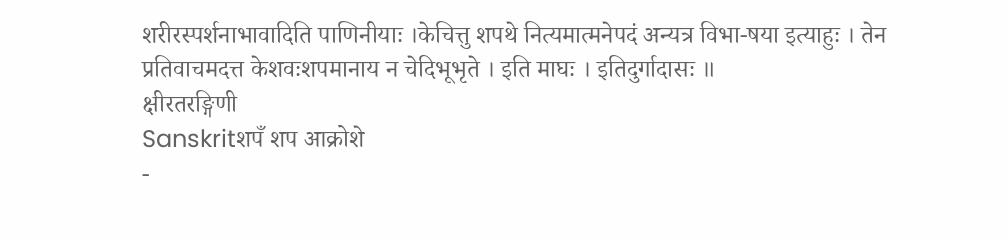शरीरस्पर्शनाभावादिति पाणिनीयाः ।केचित्तु शपथे नित्यमात्मनेपदं अन्यत्र विभा-षया इत्याहुः । तेन प्रतिवाचमदत्त केशवःशपमानाय न चेदिभूभृते । इति माघः । इतिदुर्गादासः ॥
क्षीरतरङ्गिणी
Sanskritशपँ शप आक्रोशे
-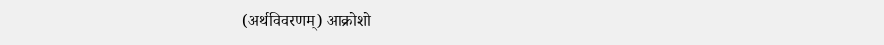(अर्थविवरणम्) आक्रोशो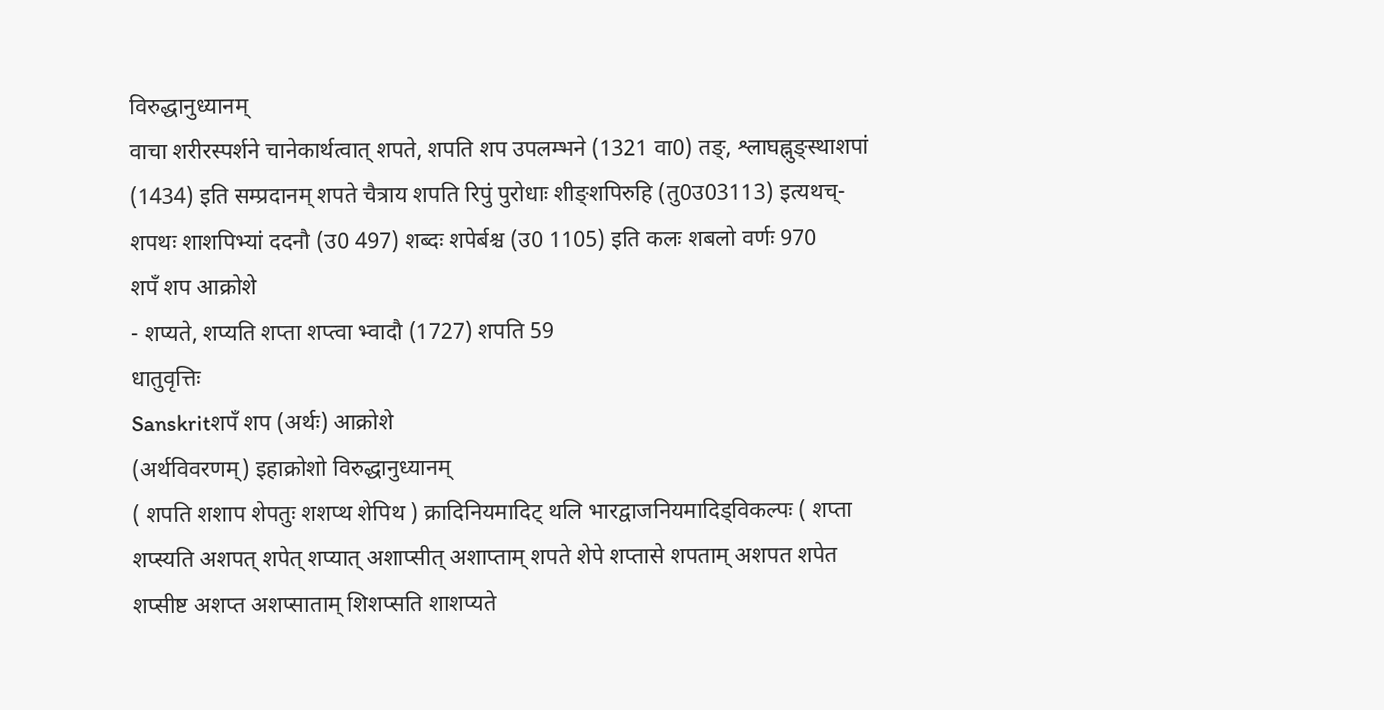विरुद्धानुध्यानम्
वाचा शरीरस्पर्शने चानेकार्थत्वात् शपते, शपति शप उपलम्भने (1321 वा0) तङ्, श्लाघह्नुङ्स्थाशपां (1434) इति सम्प्रदानम् शपते चैत्राय शपति रिपुं पुरोधाः शीङ्शपिरुहि (तु0उ03113) इत्यथच्-शपथः शाशपिभ्यां ददनौ (उ0 497) शब्दः शपेर्बश्च (उ0 1105) इति कलः शबलो वर्णः 970
शपँ शप आक्रोशे
- शप्यते, शप्यति शप्ता शप्त्वा भ्वादौ (1727) शपति 59
धातुवृत्तिः
Sanskritशपँ शप (अर्थः) आक्रोशे
(अर्थविवरणम्) इहाक्रोशो विरुद्धानुध्यानम्
( शपति शशाप शेपतुः शशप्थ शेपिथ ) क्रादिनियमादिट् थलि भारद्वाजनियमादिड्विकल्पः ( शप्ता शप्स्यति अशपत् शपेत् शप्यात् अशाप्सीत् अशाप्ताम् शपते शेपे शप्तासे शपताम् अशपत शपेत शप्सीष्ट अशप्त अशप्साताम् शिशप्सति शाशप्यते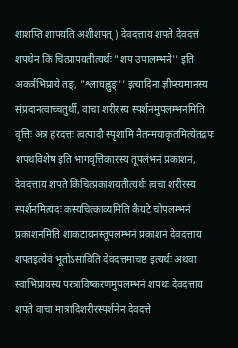शाशप्ति शापयति अशीशपत् ) देवदत्ताय शपते देवदत्तं शपथेन किं चित्प्रापयतीत्यर्थः "शप उपालम्भने'' इति अकर्त्रभिप्राये तङ्, "श्लाघह्नुङ्'' इत्यादिना ज्ञीप्स्यमानस्य संप्रदानत्वाच्चतुर्थी, वाचा शरीरस्य स्पर्शनमुपलम्भनमिति वृत्तिः अत्र हरदत्तः त्वत्पादौ स्पृशामि नैतन्मयाकृतमित्येतद्रपः शपथविशेष इति भागवृत्तिकारस्य तूपलंभनं प्रकाशनं, देवदत्ताय शपते किंचित्प्रकाशयतीत्यर्थः त्वचा शरीरस्य स्पर्शनमित्यदः कस्यचित्काव्यमिति कैयटे चोपलम्भनं प्रकाशनमिति शाकटायनस्तूपलम्भनं प्रकाशनं देवदत्ताय शपतइत्येवं भूतोऽसाविति देवदत्तमाचष्ट इत्यर्थः अथवा स्वाभिप्रायस्य परत्राविष्करणमुपलम्भनं शपथः देवदत्ताय शपते वाचा मात्रादिशरीरस्पर्शनेन देवदत्ते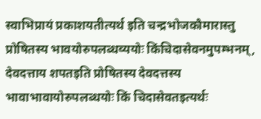स्वाभिप्रायं प्रकाशयतीत्यर्थ इति चन्द्रभोजकौमारास्तु प्रोषितस्य भावयोरुपलब्धव्ययोः किंचिदासेवनमुपम्भनम्, देवदत्ताय शपतइति प्रोषितस्य देवदत्तस्य भावाभावायोरुपलब्धयोः किं चिदासेवतइत्यर्थः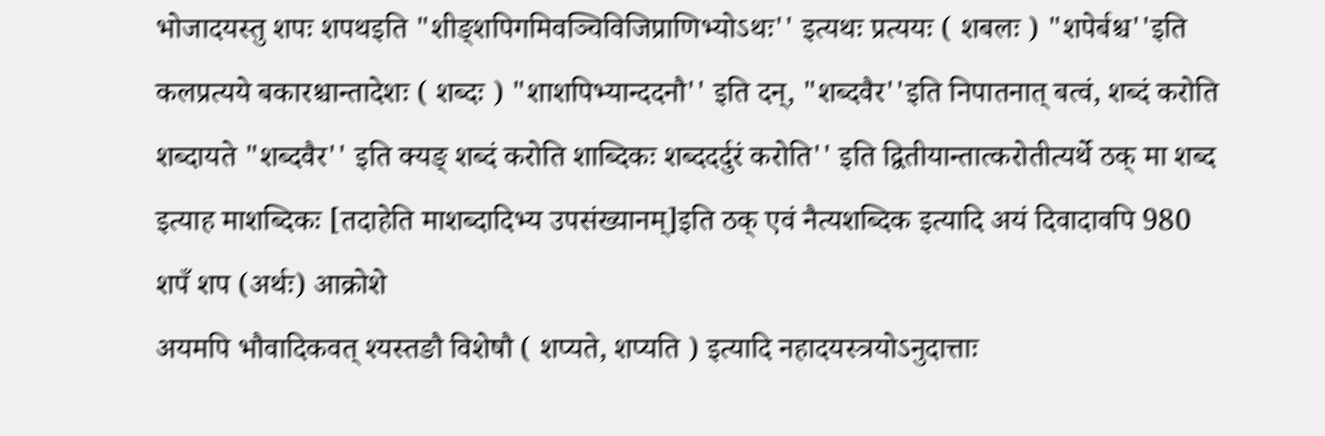भोजादयस्तु शपः शपथइति "शीङ्शपिगमिवञ्चिविजिप्राणिभ्योऽथः'' इत्यथः प्रत्ययः ( शबलः ) "शपेर्बश्च''इति कलप्रत्यये बकारश्चान्तादेशः ( शब्दः ) "शाशपिभ्यान्ददनौ'' इति दन्, "शब्दवैर''इति निपातनात् बत्वं, शब्दं करोति शब्दायते "शब्दवैर'' इति क्यङ् शब्दं करोति शाब्दिकः शब्ददर्दुरं करोति'' इति द्वितीयान्तात्करोतीत्यर्थे ठक् मा शब्द इत्याह माशब्दिकः [तदाहेति माशब्दादिभ्य उपसंख्यानम्]इति ठक् एवं नैत्यशब्दिक इत्यादि अयं दिवादावपि 980
शपँ शप (अर्थः) आक्रोशे
अयमपि भौवादिकवत् श्यस्तङौ विशेषौ ( शप्यते, शप्यति ) इत्यादि नहादयस्त्रयोऽनुदात्ताः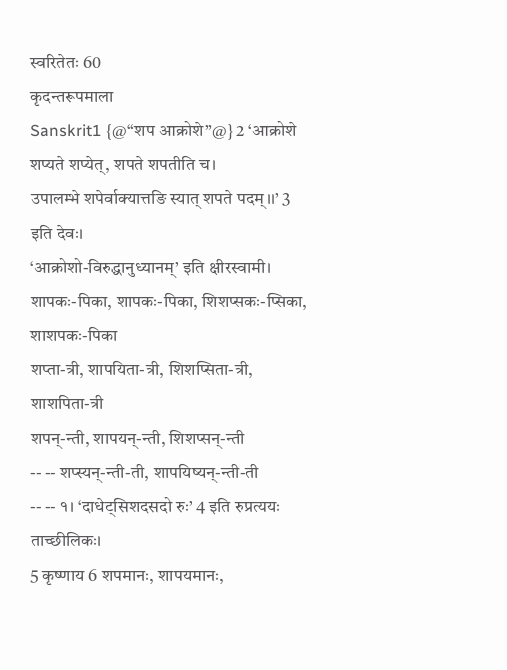स्वरितेतः 60
कृदन्तरूपमाला
Sanskrit1 {@“शप आक्रोशे”@} 2 ‘आक्रोशे शप्यते शप्येत्, शपते शपतीति च।
उपालम्भे शपेर्वाक्यात्तङि स्यात् शपते पदम्।।’ 3 इति देवः।
‘आक्रोशो-विरुद्धानुध्यानम्’ इति क्षीरस्वामी।
शापकः-पिका, शापकः-पिका, शिशप्सकः-प्सिका, शाशपकः-पिका
शप्ता-त्री, शापयिता-त्री, शिशप्सिता-त्री, शाशपिता-त्री
शपन्-न्ती, शापयन्-न्ती, शिशप्सन्-न्ती
-- -- शप्स्यन्-न्ती-ती, शापयिष्यन्-न्ती-ती
-- -- १। ‘दाधेट्सिशदसदो रुः’ 4 इति रुप्रत्ययः ताच्छीलिकः।
5 कृष्णाय 6 शपमानः, शापयमानः,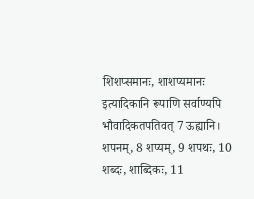शिशप्समानः, शाशप्यमानः
इत्यादिकानि रूपाणि सर्वाण्यपि भौवादिकतपतिवत् 7 ऊह्यानि।
शपनम्, 8 शप्यम्, 9 शपथः, 10 शब्दः, शाब्दिकः, 11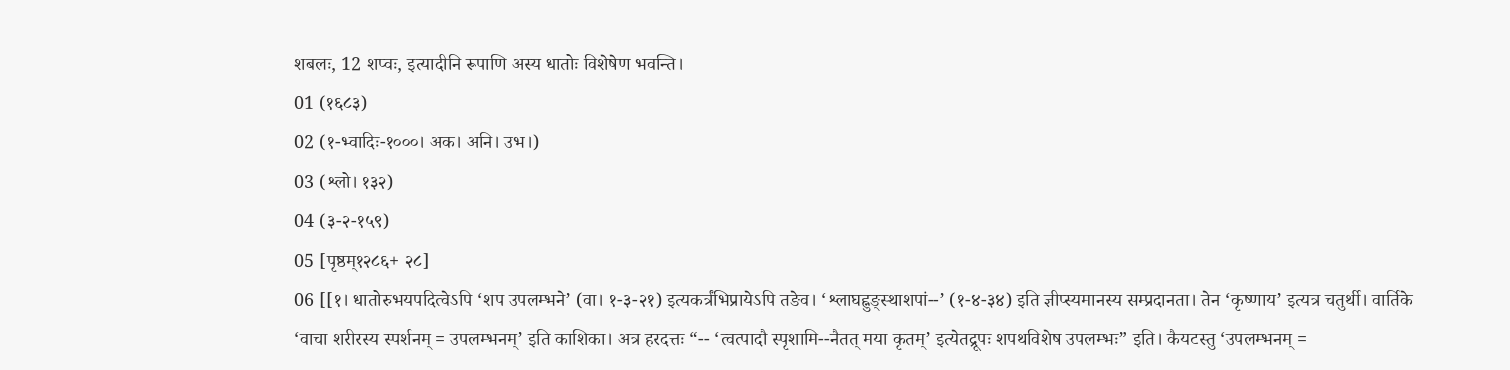शबलः, 12 शप्वः, इत्यादीनि रूपाणि अस्य धातोः विशेषेण भवन्ति।
01 (१६८३)
02 (१-भ्वादिः-१०००। अक। अनि। उभ।)
03 (श्लो। १३२)
04 (३-२-१५९)
05 [पृष्ठम्१२८६+ २८]
06 [[१। धातोरुभयपदित्वेऽपि ‘शप उपलम्भने’ (वा। १-३-२१) इत्यकर्त्रंभिप्रायेऽपि तङेव। ‘श्लाघह्नुङ्स्थाशपां--’ (१-४-३४) इति ज्ञीप्स्यमानस्य सम्प्रदानता। तेन ‘कृष्णाय’ इत्यत्र चतुर्थी। वार्तिके ‘वाचा शरीरस्य स्पर्शनम् = उपलम्भनम्’ इति काशिका। अत्र हरदत्तः “-- ‘त्वत्पादौ स्पृशामि--नैतत् मया कृतम्’ इत्येतद्रूपः शपथविशेष उपलम्भः” इति। कैयटस्तु ‘उपलम्भनम् =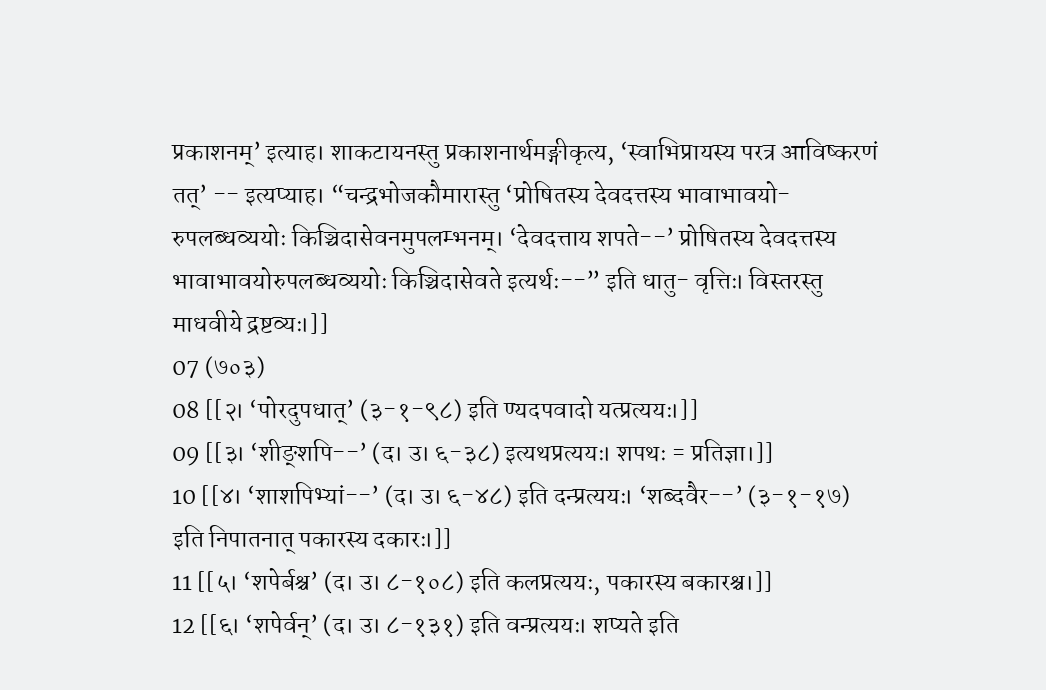प्रकाशनम्’ इत्याह। शाकटायनस्तु प्रकाशनार्थमङ्गीकृत्य, ‘स्वाभिप्रायस्य परत्र आविष्करणं तत्’ -- इत्यप्याह। “चन्द्रभोजकौमारास्तु ‘प्रोषितस्य देवदत्तस्य भावाभावयो- रुपलब्धव्ययोः किञ्चिदासेवनमुपलम्भनम्। ‘देवदत्ताय शपते--’ प्रोषितस्य देवदत्तस्य भावाभावयोरुपलब्धव्ययोः किञ्चिदासेवते इत्यर्थः--” इति धातु- वृत्तिः। विस्तरस्तु माधवीये द्रष्टव्यः।]]
07 (७०३)
08 [[२। ‘पोरदुपधात्’ (३-१-९८) इति ण्यदपवादो यत्प्रत्ययः।]]
09 [[३। ‘शीङ्शपि--’ (द। उ। ६-३८) इत्यथप्रत्ययः। शपथः = प्रतिज्ञा।]]
10 [[४। ‘शाशपिभ्यां--’ (द। उ। ६-४८) इति दन्प्रत्ययः। ‘शब्दवैर--’ (३-१-१७) इति निपातनात् पकारस्य दकारः।]]
11 [[५। ‘शपेर्बश्च’ (द। उ। ८-१०८) इति कलप्रत्ययः, पकारस्य बकारश्च।]]
12 [[६। ‘शपेर्वन्’ (द। उ। ८-१३१) इति वन्प्रत्ययः। शप्यते इति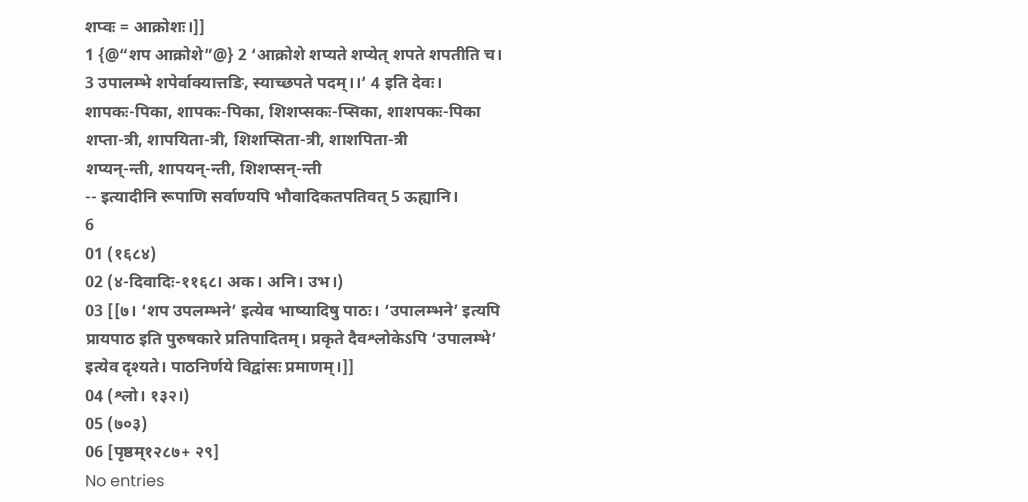शप्वः = आक्रोशः।]]
1 {@“शप आक्रोशे”@} 2 ‘आक्रोशे शप्यते शप्येत् शपते शपतीति च।
3 उपालम्भे शपेर्वाक्यात्तङि, स्याच्छपते पदम्।।’ 4 इति देवः।
शापकः-पिका, शापकः-पिका, शिशप्सकः-प्सिका, शाशपकः-पिका
शप्ता-त्री, शापयिता-त्री, शिशप्सिता-त्री, शाशपिता-त्री
शप्यन्-न्ती, शापयन्-न्ती, शिशप्सन्-न्ती
-- इत्यादीनि रूपाणि सर्वाण्यपि भौवादिकतपतिवत् 5 ऊह्यानि।
6
01 (१६८४)
02 (४-दिवादिः-११६८। अक। अनि। उभ।)
03 [[७। ‘शप उपलम्भने’ इत्येव भाष्यादिषु पाठः। ‘उपालम्भने’ इत्यपि प्रायपाठ इति पुरुषकारे प्रतिपादितम्। प्रकृते दैवश्लोकेऽपि ‘उपालम्भे’ इत्येव दृश्यते। पाठनिर्णये विद्वांसः प्रमाणम्।]]
04 (श्लो। १३२।)
05 (७०३)
06 [पृष्ठम्१२८७+ २९]
No entries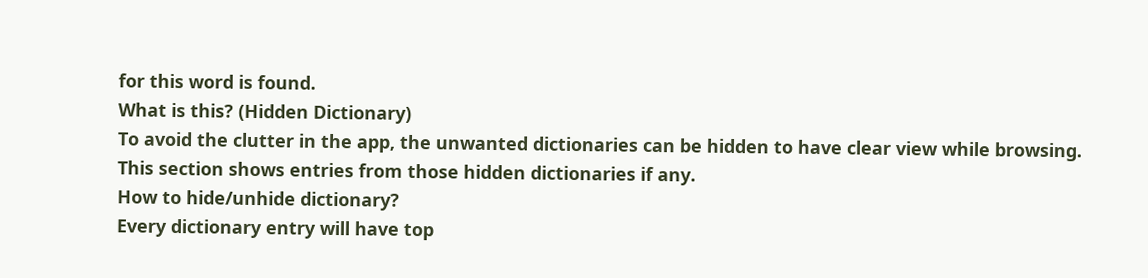for this word is found.
What is this? (Hidden Dictionary)
To avoid the clutter in the app, the unwanted dictionaries can be hidden to have clear view while browsing. This section shows entries from those hidden dictionaries if any.
How to hide/unhide dictionary?
Every dictionary entry will have top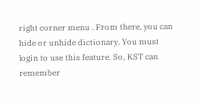right corner menu . From there, you can hide or unhide dictionary. You must login to use this feature. So, KST can remember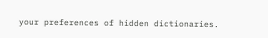your preferences of hidden dictionaries.